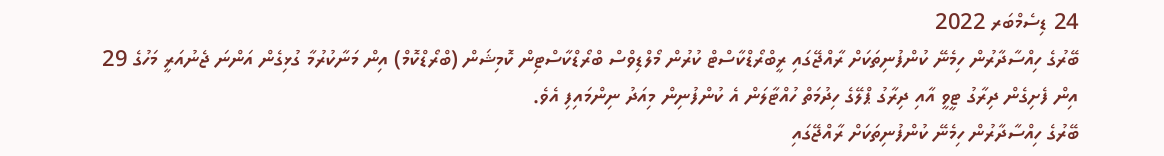24 ޑިސެމްބަރ 2022
ބޭރުގެ ހިއްސާދާރުން ހިމެނޭ ކުންފުނިތަކަށް ރާއްޖޭގައި ރީބްރޯޑްކާސްޓް ކުރުން މޯލްޑިވްސް ބްރޯޑްކާސްޓިން ކޮމިޝަން (ބްރޯޑްކޮމް) އިން މަނާކުރުމާ ގުޅިގެން އަންނަ ޖެނުއަރީ މަހުގެ 29 އިން ފެށިގެން ދިރާގު ޓީވީ އާއި ދިރާގު ޕްލޭގެ ހިދުމަތް ހުއްޓާލަން އެ ކުންފުނިން މިއަދު ނިންމައިފި އެވެ.
ބޭރުގެ ހިއްސާދާރުން ހިމެނޭ ކުންފުނިތަކަށް ރާއްޖޭގައި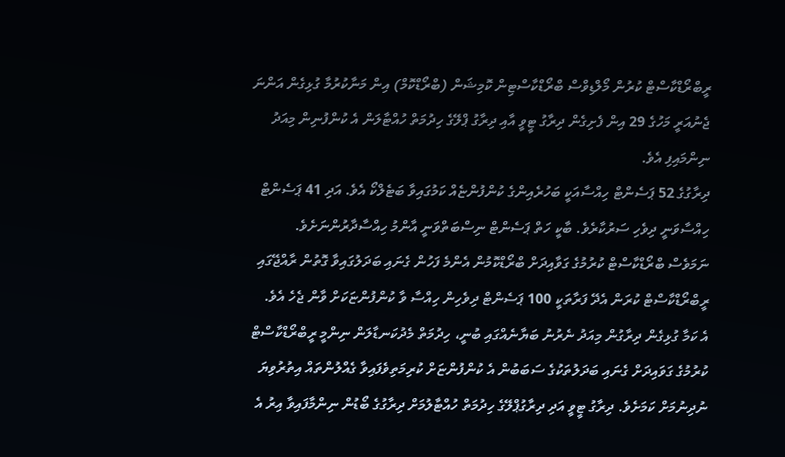ރީބްރޯޑްކާސްޓް ކުރުން މޯލްޑިވްސް ބްރޯޑްކާސްޓިން ކޮމިޝަން (ބްރޯޑްކޮމް) އިން މަނާކުރުމާ ގުޅިގެން އަންނަ ޖެނުއަރީ މަހުގެ 29 އިން ފެށިގެން ދިރާގު ޓީވީ އާއި ދިރާގު ޕްލޭގެ ހިދުމަތް ހުއްޓާލަން އެ ކުންފުނިން މިއަދު ނިންމައިފި އެވެ.
ދިރާގުގެ 52 ޕަސެންޓް ހިއްސާއަކީ ބަހުރެއިންގެ ކުންފުންޏެއް ކަމުގައިވާ ބަޓެލްކޯ އެވެ. އަދި 41 ޕަސެންޓް ހިއްސާވަނީ ދިވެހި ސަރުކާރެވެ. ބާކީ ހަތް ޕަސެންޓް ނިސްބަތްވަނީ އާންމު ހިއްސާދާރުންނަށެވެ.
ނަމަވެސް ބްރޯޑްކާސްޓް ކުރުމުގެ ގަވާއިދަށް ބްރޯޑްކޮމުން އެންމެ ފަހުން ގެނައި ބަދަލުގައިވާ ގޮތުން ރާއްޖޭގައި ރީބްރޯޑްކާސްޓް ކުރަން އެދޭ ފަރާތަކީ 100 ޕަސެންޓް ދިވެހިން ހިއްސާ ވާ ކުންފުންޏަކަށް ވާން ޖެހެ އެވެ.
އެ ކަމާ ގުޅިގެން ދިރާގުން މިއަދު ނެރުނު ބަޔާނެއްގައި ބުނީ، ހިދުމަތް މެދުކަނޑާލަން ނިންމީ ރީބްރޯޑްކާސްޓް ކުރުމުގެ ގަވައިދަށް ގެނައި ބަދަލުތަކުގެ ސަބަބުން އެ ކުންފުންޏަށް ކުރިމަތިވެފައިވާ ގެއްލުންތައް އިތުރުވިޔަ ނުދިނުމަށް ކަމަށެވެ. ދިރާގު ޓީވީ އަދި ދިރާގުޕްލޭގެ ހިދުމަތް ހުއްޓާލުމަށް ދިރާގުގެ ބޯޑުން ނިންމާފައިވާ އިރު އެ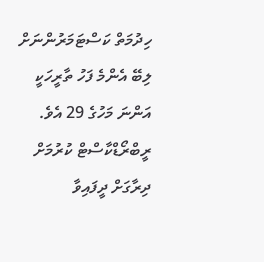ހިދުމަތް ކަސްޓަމަރުންނަށް ލިބޭ އެންމެ ފަހު ތާރީހަކީ އަންނަ މަހުގެ 29 އެވެ.
ރީބްރޯޑްކާސްޓް ކުރުމަށް ދިރާގަށް ދީފައިވާ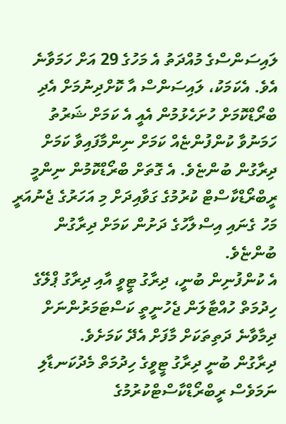ލައިސަންސްގެ މުއްދަތު އެ މަހުގެ 29 އަށް ހަމަވާނެ އެވެ. އެކަމަކު، ލައިސަންސް އާ ކޮށްދިނުމަށް އެދި ބްރޯޑްކޮމަށް ހުށަހެޅުމުން އެއީ އެ ކަމަށް ޝަރުތު ހަމަނުވާ ކުންފުންޏެއް ކަމަށް ނިންމާފައިވާ ކަމަށް ދިރާގުން ބުންޏެވެ. އެ ގޮތަށް ބްރޯޑްކޮމުން ނިންމީ ރީބްރޯޑްކާސްޓް ކުރުމުގެ ގަވާއިދަށް މި އަހަރުގެ ޖެނުއަރީ މަހު ގެނައި އިސްލާހުގެ ދަށުން ކަމަށް ދިރާގުން ބުންޏެވެ.
އެ ކުންފުނިން ބުނީ، ދިރާގު ޓީވީ އާއި ދިރާގު ޕްލޭގެ ހިދުމަތް ހުއްޓާލަން ޖެހުނީތީ ކަސްޓަމަރުންނަށް ދިމާވާނެ ދަތިތަކަށް މާފަށް އެދޭ ކަމަށެވެ.
ދިރާގުން ބުނީ ދިރާގު ޓީވީގެ ހިދުމަތް މެދުކަނޑާލި ނަމަވެސް ރީބްރޯޑްކާސްޓްކުރުމުގެ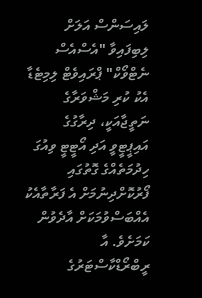ލައިސަންސް އަލަށް ލިބިފައިވާ "އެސްއެސް ނެޓްވޯކް" ޕްރައިވެޓް ލިމިޓެޑާ އެކު ކުރި މަޝްވަރާގެ ނަތީޖާއަކީ، ދިރާގުގެ އައިޕީޓީވީ އަދި އޯޓީޓީ ވިއުގަ ހިދުމަތެއްގެ ގޮތުގައި ފޯރުކޮށްދިނުމަށް އެ ފަރާތާއެކު އެއްބަސްވުމަކަށް އާދެވުން ކަމަށެވެ. އާ ރީބްރޯޑްކާސްޓަރުގެ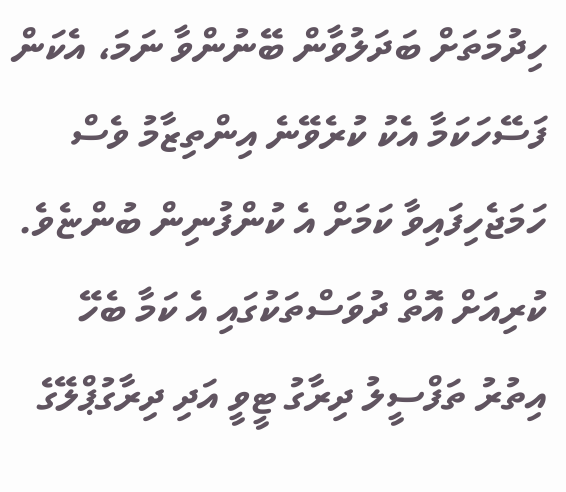ހިދުމަތަށް ބަދަލުވާން ބޭނުންވާ ނަމަ، އެކަން ފަސޭހަކަމާ އެކު ކުރެވޭނެ އިންތިޒާމު ވެސް ހަމަޖެހިފައިވާ ކަމަށް އެ ކުންފުނިން ބުންޏެވެ.
ކުރިއަށް އޮތް ދުވަސްތަކުގައި އެ ކަމާ ބެހޭ އިތުރު ތަފްސީލު ދިރާގު ޓީވީ އަދި ދިރާގުޕްލޭގެ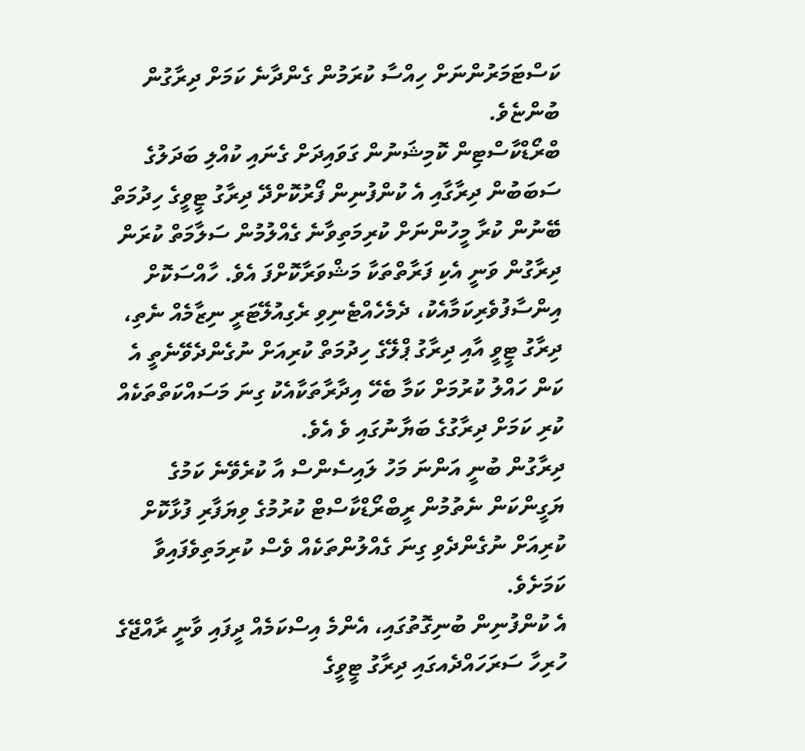ކަސްޓަމަރުންނަށް ހިއްސާ ކުރަމުން ގެންދާނެ ކަމަށް ދިރާގުން ބުންޏެވެ.
ބްރޯޑްކާސްޓިން ކޮމިޝަނުން ގަވައިދަށް ގެނައި ކުއްލި ބަދަލުގެ ސަބަބުން ދިރާގާއި އެ ކުންފުނިން ފޯރުކޮށްދޭ ދިރާގު ޓީވީގެ ހިދުމަތް ބޭނުން ކުރާ މީހުންނަށް ކުރިމަތިވާނެ ގެއްލުމުން ސަލާމަތް ކުރަން ދިރާގުން ވަނީ އެކި ފަރާތްތަކާ މަޝްވަރާކޮށްފަ އެވެ. ހާއްސަކޮށް އިންސާފުވެރިކަމާއެކު، ދެމެހެއްޓެނިވި ރެގިއުލޭޓަރީ ނިޒާމެއް ނެތި، ދިރާގު ޓީވީ އާއި ދިރާގު ޕްލޭގެ ހިދުމަތް ކުރިއަށް ނުގެންދެވޭނެތީ އެ ކަން ހައްލު ކުރުމަށް ކަމާ ބެހޭ އިދާރާތަކާއެކު ގިނަ މަސައްކަތްތަކެއް ކުރި ކަމަށް ދިރާގުގެ ބަޔާނުގައި ވެ އެވެ.
ދިރާގުން ބުނީ އަންނަ މަހު ލައިސެންސް އާ ކުރެވޭނެ ކަމުގެ ޔަގީންކަން ނެތުމުން ރީބްރޯޑްކާސްޓް ކުރުމުގެ ވިޔަފާރި ފުޅާކޮށް ކުރިއަށް ނުގެންދެވި ގިނަ ގެއްލުންތަކެއް ވެސް ކުރިމަތިވެފައިވާ ކަމަށެވެ.
އެ ކުންފުނިން ބުނިގޮތުގައި، އެންމެ އިސްކަމެއް ދީފައި ވާނީ ރާއްޖޭގެ ހުރިހާ ސަރަހައްދެއގައި ދިރާގު ޓީވީގެ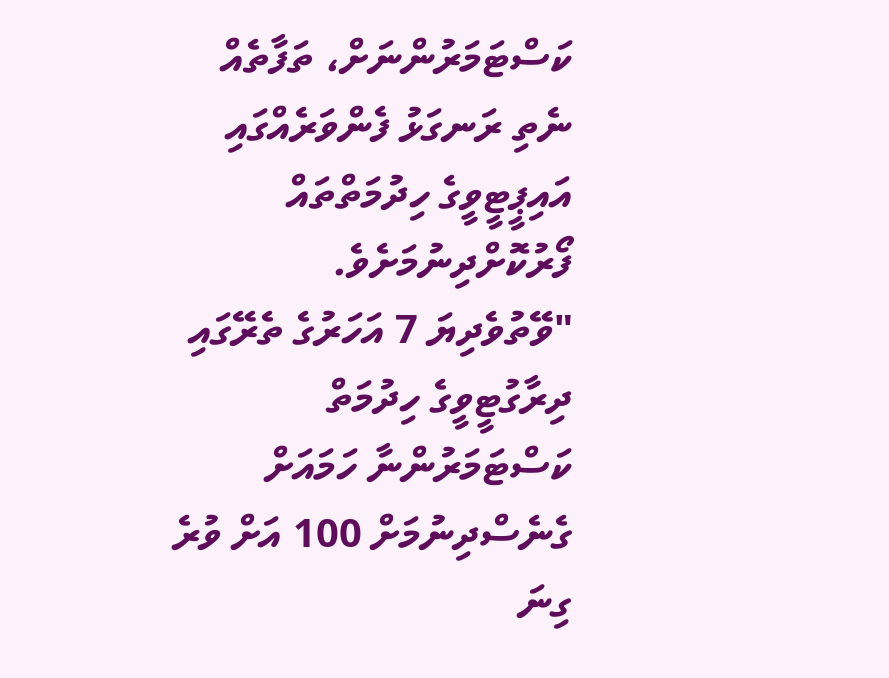ކަސްޓަމަރުންނަށް، ތަފާތެއް ނެތި ރަނގަޅު ފެންވަރެއްގައި އައިޕީޓީވީގެ ހިދުމަތްތައް ފޯރުކޮށްދިނުމަށެވެ.
"ވޭތުވެދިޔަ 7 އަހަރުގެ ތެރޭގައި ދިރާގުޓީވީގެ ހިދުމަތް ކަސްޓަމަރުންނާ ހަމައަށް ގެނެސްދިނުމަށް 100 އަށް ވުރެ ގިނަ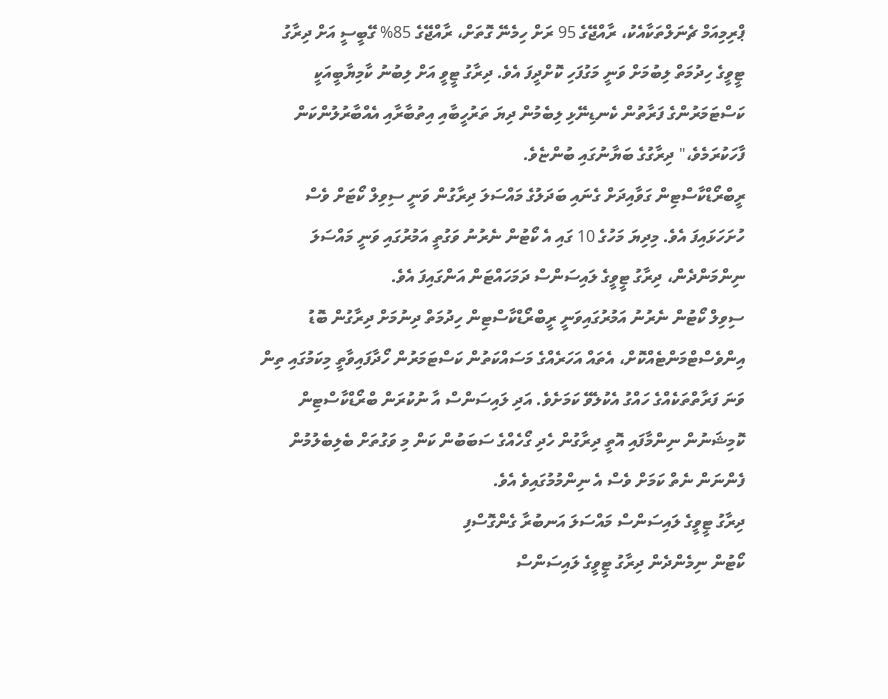ޕްރިމިއަމް ޗެނަލްތަކާއެކު، ރާއްޖޭގެ 95 ރަށް ހިމެނޭ ގޮތަށް، ރާއްޖޭގެ 85% ގޭބީސީ އަށް ދިރާގު ޓީވީގެ ހިދުމަތް ލިބުމަށް ވަނީ މަގުފަހި ކޮށްދީފަ އެވެ. ދިރާގު ޓީވީ އަށް ލިބުނު ކާމިޔާބީއަކީ ކަސްޓަމަރުންގެ ފަރާތުން ކެނޑިނޭޅި ލިބެމުން ދިޔަ ތަރުހީބާއި އިތުބާރާއި އެއްބާރުލުންކަން ފާހަކުރަމެވެ،" ދިރާގުގެ ބަޔާނުގައި ބުންޏެވެ.
ރީބްރޯޑްކާސްޓިން ގަވާއިދަށް ގެނައި ބަދަލުގެ މައްސަލަ ދިރާގުން ވަނީ ސިވިލް ކޯޓަށް ވެސް ހުށަހަޅައިފަ އެވެ. މިދިޔަ މަހުގެ 10 ގައި އެ ކޯޓުން ނެރުނު ވަގުތީ އަމުރުގައި ވަނީ މައްސަލަ ނިންމަންދެން، ދިރާގު ޓީވީގެ ލައިސަންސް ދަމަހައްޓަން އަންގައިފަ އެވެ.
ސިވިލް ކޯޓުން ނެރުނު އަމުރުގައިވަނީ ރީބްރޯޑްކާސްޓިން ހިދުމަތް ދިނުމަށް ދިރާގުން ބޮޑު އިންވެސްޓްމަންޓެއްކޮށް، އެތައް އަހަރެއްގެ މަސައްކަތުން ކަސްޓަމަރުން ހޯދާފައިވާތީ މިކަމުގައި ތިން ވަނަ ފަރާތްތަކެއްގެ ހައްގު އެކުލެވޭ ކަމަށެވެ. އަދި ލައިސަންސް އާ ނުކުރަން ބްރޯޑްކާސްޓިން ކޮމިޝަނުން ނިންމާފައި އޮތީ ދިރާގުން ހެދި ގޯހެއްގެ ސަބަބުން ކަން މި ވަގުތަށް ބެލިބެލުމުން ފެންނަން ނެތް ކަމަށް ވެސް އެ ނިންމުމުގައިވެ އެވެ.
ދިރާގު ޓީވީގެ ލައިސަންސް މައްސަލަ އަނބުރާ ގެންގޮސްފި
ކޯޓުން ނިމެންދެން ދިރާގު ޓީވީގެ ލައިސަންސް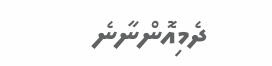ދެމިއޮންނާނެ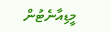މީޑިއާނެޓުން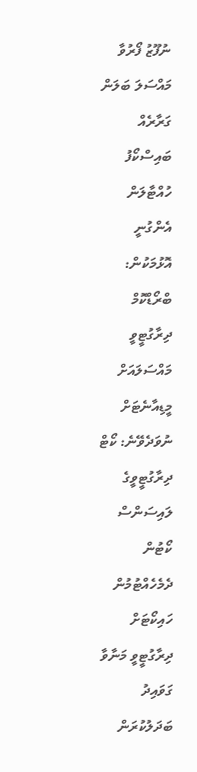ނުފޫޒު ފޯރުވާ މައްސަލަ ބަލަން ގަރާރެއް
ބައިސްކޯފު ހުއްޓާލަން އެންގުނީ އޮޅުމަކުން: ބްރޯޑްކޮމް
ދިރާގުޓީވީ މައްސަލައަށް މީޑިއާނެޓަށް ނުވަދެވޭނެ: ކޯޓް
ދިރާގުޓީވީގެ ލައިސަންސް ކޯޓުން ދެމެހެއްޓުމުން ހައިކޯޓަށް
ދިރާގުޓީވީ މަނާވާ ގަވައިދު ބަދަލުކުރަން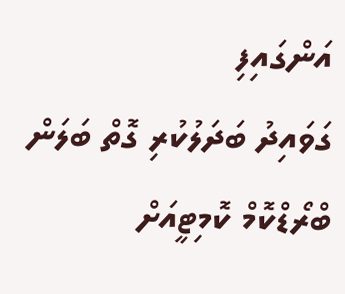އަންގައިފި
ގަވައިދު ބަދަލުކުރި ގޮތް ބަލަން ބްރޯޑްކޮމް ކޮމިޓީއަށް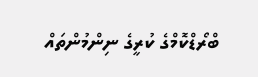ބްރޯޑްކޮމްގެ ކުރީގެ ނިންމުންތައް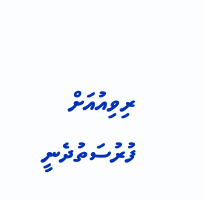ރިވިއުއަށް ފުރުސަތުދެނީ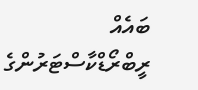ބައެއް ރީބްރޯޑްކާސްޓަރުންގެ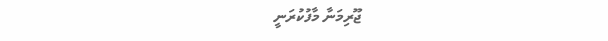ޖޫރިމަނާ މާފުކުރަނީ